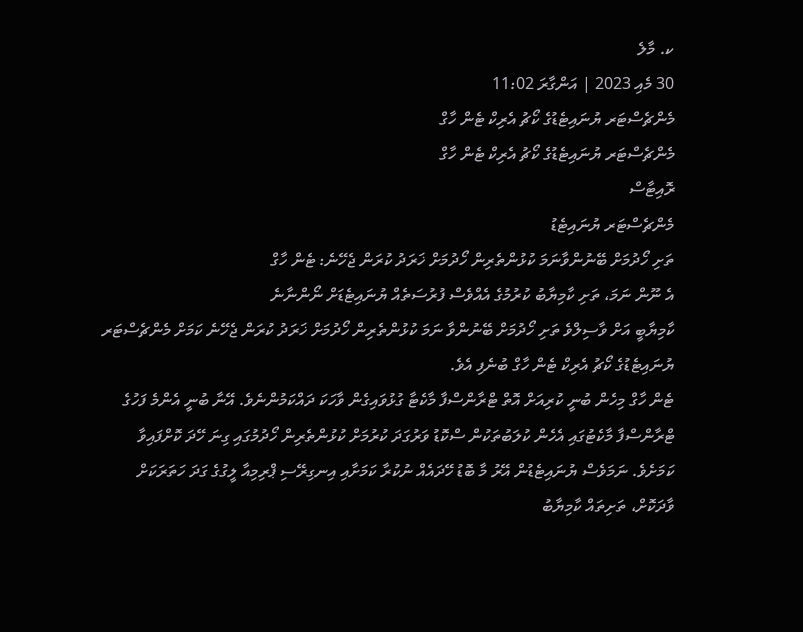ކ. މާލެ
30 މެއި 2023 | އަންގާރަ 11:02
މެންޗެސްޓަރ ޔުނައިޓެޑުގެ ކޯޗު އެރިކް ޓެން ހާގް
މެންޗެސްޓަރ ޔުނައިޓެޑުގެ ކޯޗު އެރިކް ޓެން ހާގް
ރޮއިޓާސް
މެންޗެސްޓަރ ޔުނައިޓެޑު
ތަށި ހޯދުމަށް ބޭނުންވާނަމަ ކުޅުންތެރިން ހޯދުމަށް ޚަރަދު ކުރަން ޖެހޭނެ: ޓެން ހާގް
އެ ނޫން ނަމަ، ތަށި ކާމިޔާބު ކުރުމުގެ އެއްވެސް ފުރުސަތެއް ޔުނައިޓެޑަށް ނޯންނާނެ
ކާމިޔާބީ އަށް ވާސިލްވެ ތަށި ހޯދުމަށް ބޭނުންވާ ނަމަ ކުޅުންތެރިން ހޯދުމަށް ޚަރަދު ކުރަން ޖެހޭނެ ކަމަށް މެންޗެސްޓަރ ޔުނައިޓެޑުގެ ކޯޗު އެރިކް ޓެން ހާގް ބުނެފި އެވެ.
ޓެން ހާގް މިހެން ބުނީ ކުރިއަށް އޮތް ޓްރާންސްފާ މާކެޓާ ގުޅުވައިގެން ވާހަކަ ދައްކަމުންނެވެ. އޭނާ ބުނީ އެންމެ ފަހުގެ ޓްރާންސްފާ މާކެޓުގައި އެހެން ކުލަބުތަކުން ސްކޮޑު ވަރުގަދަ ކުރުމަށް ކުޅުންތެރިން ހޯދުމުގައި ގިނަ ހޭދަ ކޮށްފައިވާ ކަމަށެވެ. ނަމަވެސް ޔުނައިޓެޑުން އޭރު މާ ބޮޑު ހޭދައެއް ނުކުރާ ކަމަށާއި އިނގިރޭސި ޕްރިމިއާ ލީގުގެ ގަދަ ހަތަރަކަށް ވާދަކޮށް، ތަށިތައް ކާމިޔާބު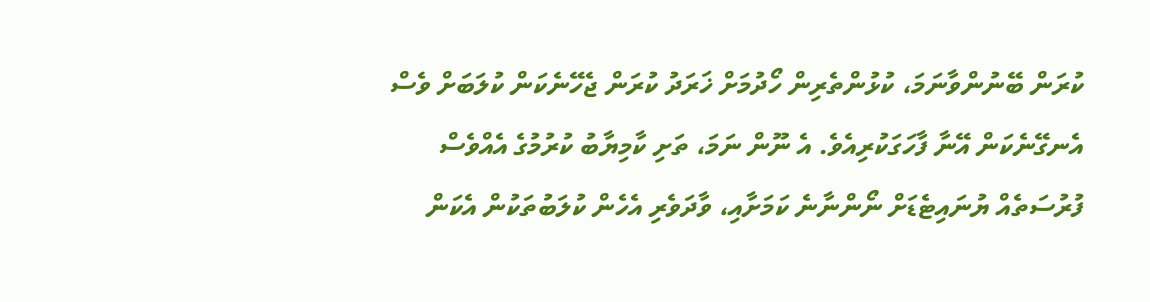ކުރަން ބޭނުންވާނަމަ، ކުޅުންތެރިން ހޯދުމަށް ޚަރަދު ކުރަން ޖެހޭނެކަން ކުލަބަށް ވެސް އެނގޭނެކަން އޭނާ ފާހަގަކުރިއެވެ. އެ ނޫން ނަމަ، ތަށި ކާމިޔާބު ކުރުމުގެ އެއްވެސް ފުރުސަތެއް ޔުނައިޓެޑަށް ނޯންނާނެ ކަމަށާއި، ވާދަވެރި އެހެން ކުލަބުތަކުން އެކަން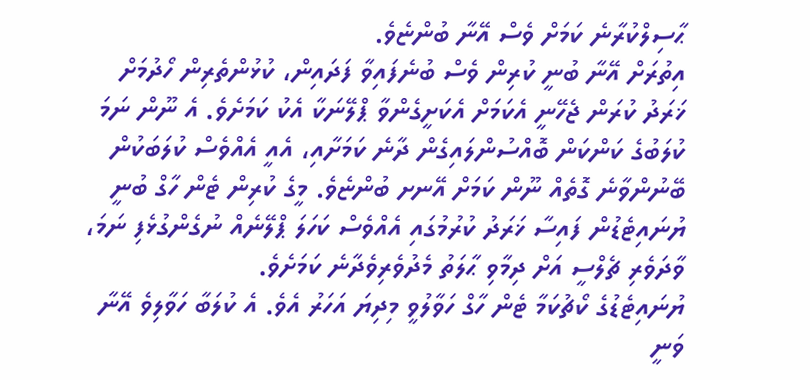ޙާސިލްކުރާނެ ކަމަށް ވެސް އޭނާ ބުންޏެވެ.
އިތުރަށް އޭނާ ބުނީ ކުރިން ވެސް ބުނެފައިވާ ފަދައިން، ކުޅުންތެރިން ހޯދުމަށް ޚަރަދު ކުރަން ޖެހޭނީ އެކަމަށް އެކަށީގެންވާ ޕްލޭނަކާ އެކު ކަމަށެވެ. އެ ނޫން ނަމަ ކުލަބުގެ ކަންކަން ބޮއްސުންލައިގެން ދާނެ ކަމަށާއި، އެއީ އެއްވެސް ކުލަބަކުން ބޭނުންވާނެ ގޮތެއް ނޫން ކަމަށް އޭނށ ބުންޏެވެ. މީގެ ކުރިން ޓެން ހާގް ބުނީ ޔުނައިޓެޑުން ފައިސާ ޚަރަދު ކުރުމުގައި އެއްވެސް ކަހަލަ ޕްލޭނެއް ނުގެންގުޅެފި ނަމަ، ވާދަވެރި ޗެލްސީ އަށް ދިމާވި ޙާލަތު މެދުވެރިވެދާނެ ކަމަށެވެ.
ޔުނައިޓެޑުގެ ކޯޗުކަމާ ޓެން ހާގް ހަވާލުވީ މިދިޔަ އަހަރު އެވެ. އެ ކުލަބާ ހަވާލިވެ އޭނާ ވަނީ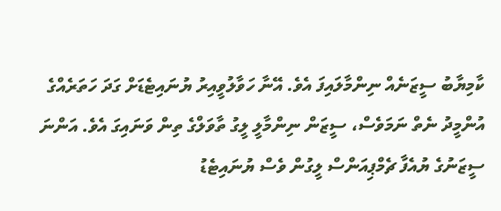ކާމިޔާބު ސީޒަނެއް ނިންމާލައިފަ އެވެ. އޭނާ ހަވާލުވީއިރު ޔުނައިޓެޑަށް ގަދަ ހަތަރެއްގެ އުންމީދު ނެތް ނަމަވެސް، ސީޒަން ނިންމާލީ ލީގު ތާވަލްގެ ތިން ވަނައިގަ އެވެ. އަންނަ ސީޒަނުގެ ޔުއެފާ ޗެމްޕިއަންސް ލީގުން ވެސް ޔުނައިޓެޑު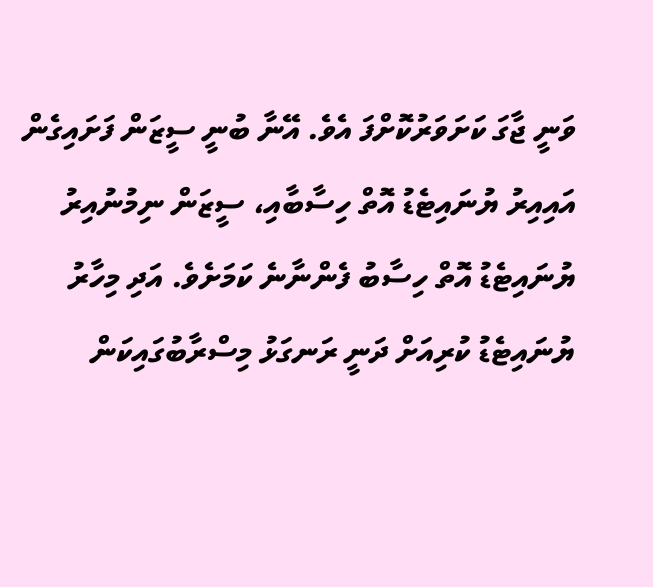ވަނީ ޖާގަ ކަށަވަރުކޮށްފަ އެވެ. އޭނާ ބުނީ ސީޒަން ފަށައިގެން އައިއިރު ޔުނައިޓެޑު އޮތް ހިސާބާއި، ސީޒަން ނިމުނުއިރު ޔުނައިޓެޑު އޮތް ހިސާބު ފެންނާނެ ކަމަށެވެ. އަދި މިހާރު ޔުނައިޓެޑު ކުރިއަށް ދަނީ ރަނގަޅު މިސްރާބުގައިކަން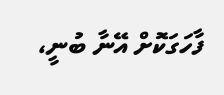ފާހަގަކޮށް އޭނާ ބުނީ،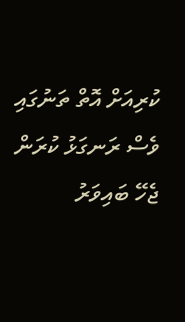ކުރިއަށް އޮތް ތަނުގައި ވެސް ރަނގަޅު ކުރަން ޖެހޭ ބައިވަރު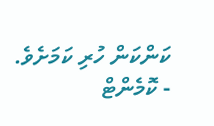ކަންކަން ހުރި ކަމަށެވެ.
- ކޮމެންޓް